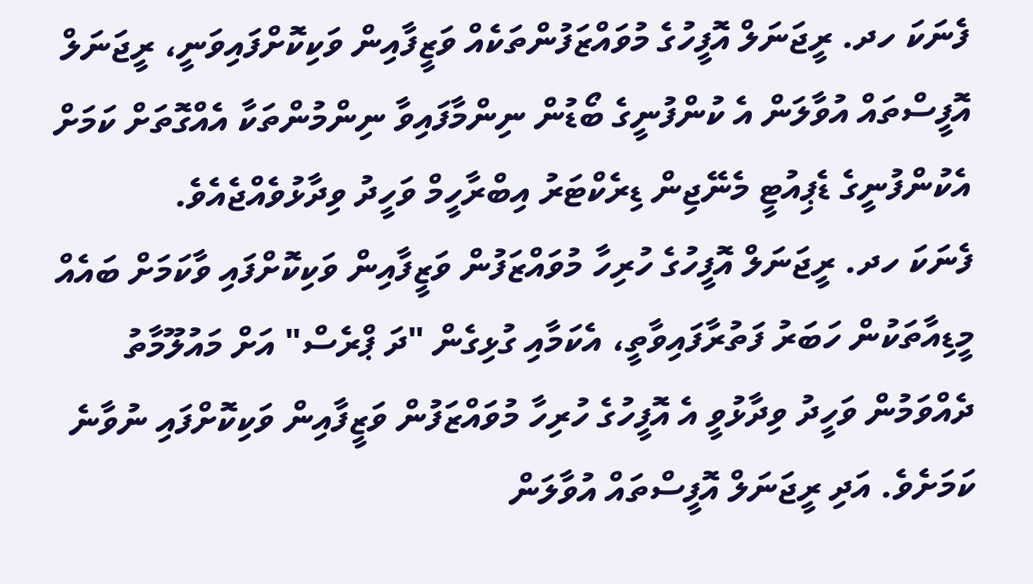ފެނަކަ ހދ. ރީޖަނަލް އޮފީހުގެ މުވައްޒަފުންތަކެއް ވަޒީފާއިން ވަކިކޮށްފައިވަނީ، ރީޖަނަލް އޮފީސްތައް އުވާލަން އެ ކުންފުނީގެ ބޯޑުން ނިންމާފައިވާ ނިންމުންތަކާ އެއްގޮތަށް ކަމަށް އެކުންފުނީގެ ޑެޕިއުޓީ މެނޭޖިން ޑިރެކްޓަރު އިބްރާހީމް ވަހީދު ވިދާޅުވެއްޖެއެވެ.
ފެނަކަ ހދ. ރީޖަނަލް އޮފީހުގެ ހުރިހާ މުވައްޒަފުން ވަޒީފާއިން ވަކިކޮށްފައި ވާކަމަށް ބައެއް މީޑިއާތަކުން ހަބަރު ފަތުރާފައިވާތީ، އެކަމާއި ގުޅިގެން "ދަ ޕްރެސް" އަށް މައުލޫމާތު ދެއްވަމުން ވަހީދު ވިދާޅުވީ އެ އޮފީހުގެ ހުރިހާ މުވައްޒަފުން ވަޒީފާއިން ވަކިކޮށްފައި ނުވާނެ ކަމަށެވެ. އަދި ރީޖަނަލް އޮފީސްތައް އުވާލަން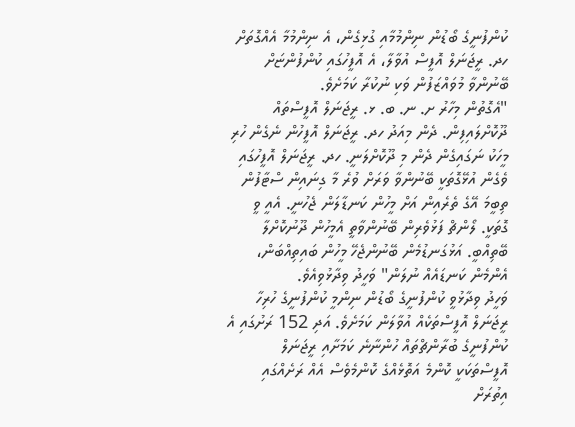ކުންފުނީގެ ބޯޑުން ނިންމުމާއި ގުޅިގެން، އެ ނިންމުމާ އެއްގޮތަށް ހދ. ރީޖަނަލް އޮފީސް އުވާލާ، އެ އޮފީހުގައި ކުންފުންޏަށް ބޭނުންވާ މުވައްޒަފުން ވަކި ނުކުރާ ކަމަށެވެ.
"އެގޮތުން މިހާރު ށ. ނ. ބ. ޅ. ރީޖަނަލް އޮފީސްތައް ދޫކޮށްލައިފިން. ދެން މިއަދު ހދ. ރީޖަނަލް އޮފީހުން ނެގެން ހުރި މީހަކު ނަގައިގެން ދެން މި ދޫކޮށްލަނީ. ހދ. ރީޖަނަލް އޮފީހުގައި ވެގެން އުޅޭގޮތަކީ ބޭނުންވާ ވަރަށް ވުރެ މާ ގިނައިން ސްޓާފުން ތިބީމަ އޭގެ ތެރެއިން އަށް މީހުން ކަނޑާލަން ޖެހުނީ. އެއީ ވީ ގޮތަކީ. ލޯންޗް ފަޅުވެރިން ބޭނުންވާތީ އެމީހުން ދޫނުކޮށްލާ ބޭތިއްބީ. އަޅުގަނޑުމެން ބޭނުންޖެހޭ މީހުން ބައިތިއްބަން، އެންމެން ކަނޑައެއް ނުލަން" ވަހީދު ވިދާޅުވިއެވެ.
ވަހީދު ވިދާޅުވީ ކުންފުނީގެ ބޯޑުން ނިންމީ ކުންފުނީގެ ހުރިހާ ރީޖަނަލް އޮފީސްތަކެއް އުވާލަން ކަމަށެވެ. އަދި 152 ރަށުގައި އެ ކުންފުނީގެ ބުރާންޗްތައް ހުންނާނެ ކަމަށާއި ރީޖަނަލް އޮފީސްތަކަކީ ކޮންމެ އަތޮޅެއްގެ ކޮންމެވެސް އެއް ރަށެއްގައި އިތުރަށް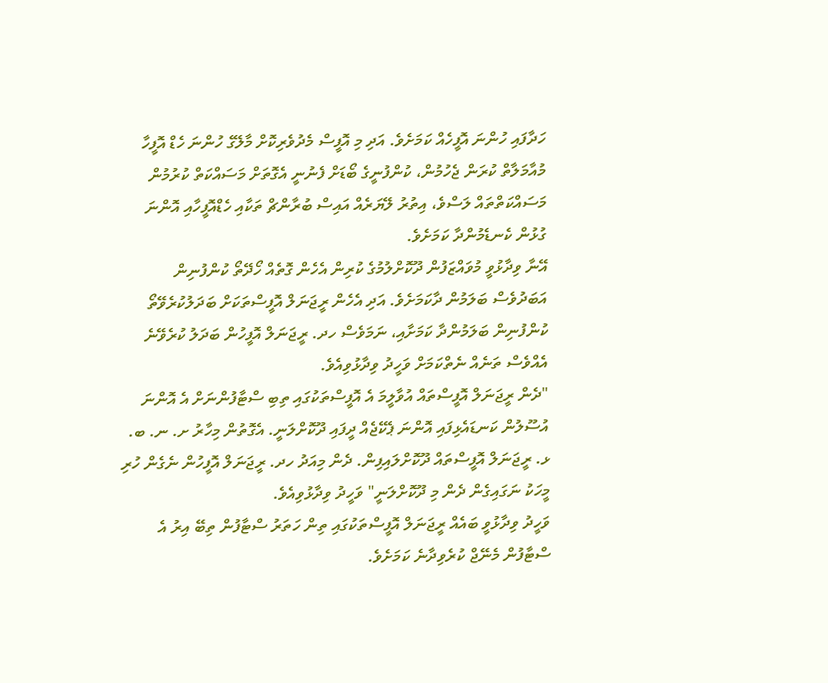ހަދާފައި ހުންނަ އޮފީހެއް ކަމަށެވެ. އަދި މި އޮފީސް މެދުވެރިކޮށް މާލޭގެ ހުންނަ ހެޑް އޮފީހާ މުއާމަލާތް ކުރަން ޖެހުމުން، ކުންފުނީގެ ބޯޑަށް ފެނުނީ އެގޮތަށް މަސައްކަތް ކުރުމުން މަސައްކަތްތައް ލަސްވެ، އިތުރު ލޭޔަރެއް އައިސް ބުރާންޗް ތަކާއި ހެޑްއޮފީހާއި އޮންނަ ގުޅުން ކެނޑެމުންދާ ކަމަށެވެ.
އޭނާ ވިދާޅުވީ މުވައްޒަފުން ދޫކޮށްލުމުގެ ކުރިން އެހެން ގޮތެއް ހޯދޭތޯ ކުންފުނިން އަބަދުވެސް ބަލަމުން ދާކަމަށެވެ. އަދި އެހެން ރީޖަނަލް އޮފީސްތަކަށް ބަދަލުކުރެވޭތޯ ކުންފުނިން ބަލަމުންދާ ކަމަށާއި، ނަމަވެސް ހދ. ރީޖަނަލް އޮފީހުން ބަދަލު ކުރެވޭނެ އެއްވެސް ތަނެއް ނެތްކަމަށް ވަހީދު ވިދާޅުވިއެވެ.
"ދެން ރީޖަނަލް އޮފީސްތައް އުވާލީމަ އެ އޮފީސްތަކުގައި ތިބި ސްޓާފުންނަށް އެ އޮންނަ އުސޫލުން ކަނޑައެޅިފައި އޮންނަ ޕެކޭޖެއް ދީފައި ދޫކޮށްލަނީ. އެގޮތުން މިހާރު ށ. ނ. ބ. ޅ. ރީޖަނަލް އޮފީސްތައް ދޫކޮށްލައިފިން. ދެން މިއަދު ހދ. ރީޖަނަލް އޮފީހުން ނެގެން ހުރި މީހަކު ނަގައިގެން ދެން މި ދޫކޮށްލަނީ" ވަހީދު ވިދާޅުވިއެވެ.
ވަހީދު ވިދާޅުވީ ބައެއް ރީޖަނަލް އޮފީސްތަކުގައި ތިން ހަތަރު ސްޓާފުން ތިބޭ އިރު އެ ސްޓާފުން މެނޭޖް ކުރެވިދާނެ ކަމަށެވެ.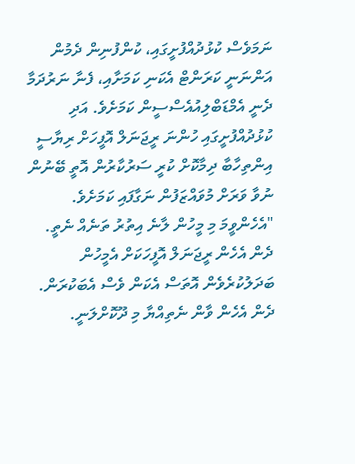ނަމަވެސް ކުޅުދުއްފުށީގައި، ކުންފުނިން ދެމުން އަންނަނީ ކަރަންޓް އެކަނި ކަމަށާއި، ފެނާ ނަރުދަމާ ދެނީ އެމްޑަބްލިއުއެސްސީން ކަމަށެވެ. އަދި ކުޅުދުއްފުށީގައި ހުންނަ ރީޖަނަލް އޮފީހަށް ރިޔާސީ އިންތިހާބާ ދިމާކޮށް ކުރީ ސަރުކާރުން އޮތީ ބޭނުން ނުވާ ވަރަށް މުވައްޒަފުން ނަގާފައި ކަމަށެވެ.
"އެހެންވީމަ މި މީހުން ލާނެ އިތުރު ތަނެއް ނެތީ. ދެން އެހެން ރީޖަނަލް އޮފީހަކަށް އެމީހުން ބަދަލުކުރެވެން އޮތަސް އެކަން ވެސް އެބަކުރަން. ދެން އެހެން ވާން ނެތިއްޔާ މި ދޫކޮށްލަނީ.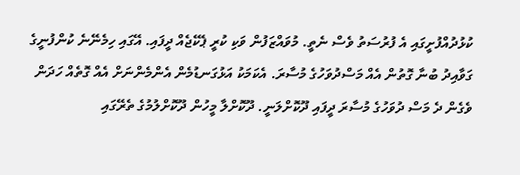ކުޅުދުއްފުށީގައި އެ ފުރުސަތު ވެސް ނެތީ. މުވައްޒަފުން ވަކި ކުރީ ޕެކޭޖެއް ދީފައި. އޭގައި ހިމެނޭނެ ކުންފުނީގެ ގަވާއިދު ބުނާ ގޮތުން އެއް މަސްދުވަހުގެ މުސާރަ. އެކަމަކު އަޅުގަނޑުމެން އެންމެންނަށް އެއް ގޮތެއް ހަދަން ވެގެން ދެ މަސް ދުވަހުގެ މުސާރަ ދީފައި ދޫކޮށްލަނީ. ދޫކޮށްލާ މީހުން ދޫކޮށްލުމުގެ ތެރޭގައި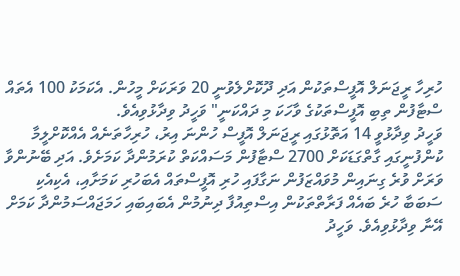ހުރިހާ ރީޖަނަލް އޮފީސްތަކުން އަދި ދޫކޮށްލެވުނީ 20 ވަރަކަށް މީހުން. އެކަމަކު 100 އެތައް ސްޓާފުން ތިބި އޮފީސްތަކުގެ ވާހަކަ މި ދައްކަނީ" ވަހީދު ވިދާޅުވިއެވެ.
ވަހީދު ވިދާޅުވީ 14 އަތޮޅުގައި ރީޖަނަލް އޮފީސް ހުންނަ އިރު، ހުރިހާތަނެއް އެއްކޮށްލީމާ ކުންފުނީގައި ގާތްގަޑަކަށް 2700 ސްޓާފުން މަސައްކަތް ކުރަމުންދާ ކަމަށެވެ. އަދި ބޭނުންވާ ވަރަށް ވުރެ ގިނައިން މުވައްޒަފުން ނަގާފައި ހުރި އޮފީސްތައް އެބަހުރި ކަމަށާއި، އެކިއެކި ސަބަބާ ހުރެ ބައެއް ފަރާތްތަކުން އިސްތިއުފާ ދިނުމުން އެބައިބައި ހަމަޖައްސަމުންދާ ކަމަށް އޭނާ ވިދާޅުވިއެވެ. ވަހީދު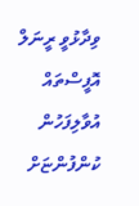ވިދާޅުވީ ރީނަލް އޮފީސްތައް އުވާލިފަހުން ކުންފުންޏަށް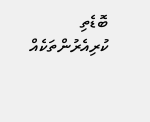ބޮޑެތި ކުރިއެރުންތަކެއް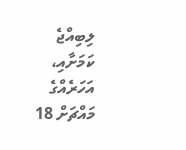ލިބިއްޖެ ކަމަށާއި، އަހަރެއްގެ މައްޗަށް 18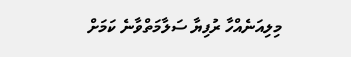މިލިއަނެއްހާ ރުފިޔާ ސަލާމަތްވާނެ ކަމަށް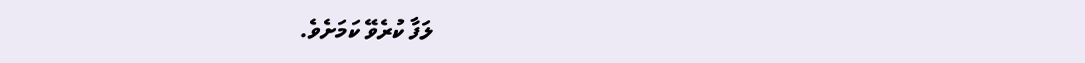ލަފާ ކުރެވޭ ކަމަށެވެ.